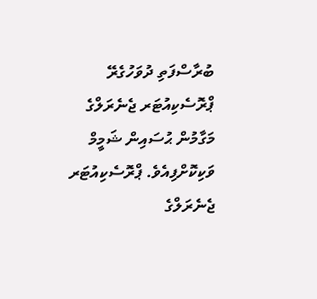ބުރާސްފަތި ދުވަހުގެރޭ ޕްރޮސެކިއުޓަރ ޖެނެރަލްގެ މަގާމުން ޙުސައިން ޝަމީމް ވަކިކޮށްފިއެވެ. ޕްރޮސެކިއުޓަރ ޖެނެރަލްގެ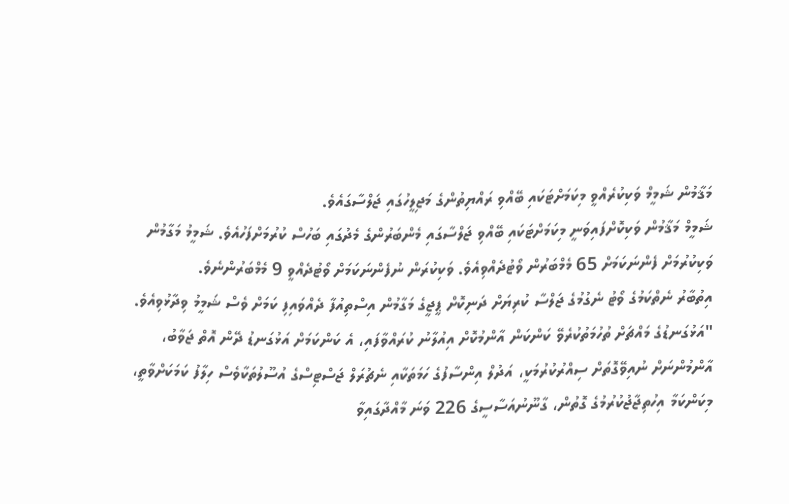މަޤާމުން ޝަމީމް ވަކިކުރެއްވީ މިކަމަށްޓަކައި ބޭއްވި ރައްޔިތުންގެ މަޖިލީހުގައި ޖަލްސާގައެވެ.
ޝަމީމް މަޤާމުން ވަކިކޮށްފައިވަނީ މިކަމަށްޓަކައި ބޭއްވި ޖަލްސާގައި މެންބަރުންގެ މެދުގައި ބަހުސް ކުރުމަށްފަހުއެވެ. ޝަމީމު މަގާމުން ވަކިކުރުމަށް ފެންނަކަމަށް 65 މެމްބަރުން ވޯޓުދެއްވިއެވެ. ވަކިކުރަން ނުފެންނަކަމަށް ވޯޓުދެއްވީ 9 މެމްބަރުންނެވެ.
އިތުބާރު ނެތްކަމުގެ ވޯޓު ނެގުމުގެ ޖަލްސާ ކުރިޔަށް ދަނިކޮށް ޕީޖީގެ މަގާމުން އިސްތިއުފާ ދެއްވައިފި ކަމަށް ވެސް ޝަމީމު ވިދާޅުވިއެވެ.
"އަޅުގަނޑުގެ މައްޗަށް ތުހުމަތުކުރެވޭ ކަންކަން އާންމުކޮށް އިއުލާނު ކުރައްވާފައި، އެ ކަންކަމަށް އަޅުގަނޑު ދޭން އޮތް ޖަވާބު، އާންމުންނަށް ނުއިވޭގޮތަށް ސިއްރުކުރުމަކީ، އަދުލް އިންސާފުގެ ހަމަތަކާއި ނެޗުރަލް ޖަސްޓިސްގެ އުސޫލުތަކާވެސް ހިލާފު ކަމަކަށްވާތީ، މިކަންކަމާ އިހުތިޖާޖުކުރުމުގެ ގޮތުން، ގާނޫނުއަސާސީގެ 226 ވަނަ މާއްދާގައިވާ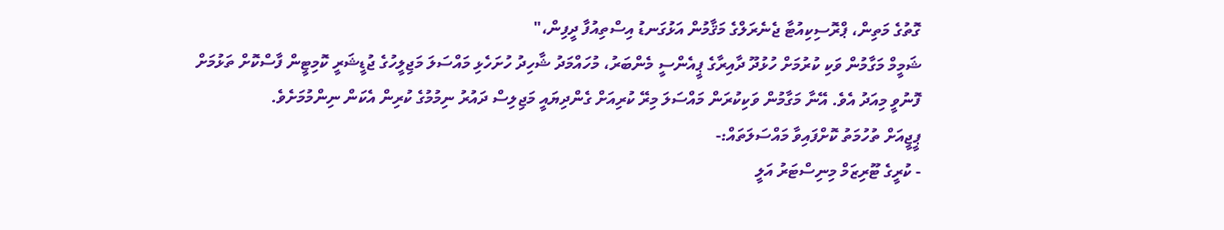ގޮތުގެ މަތިން، ޕްރޮސިކިއުޓާ ޖެނެރަލްގެ މަޤާމުން އަޅުގަނޑު އިސްތިއުފާ ދީފިން،"
ޝަމީމް މަގާމުން ވަކި ކުރުމަށް ހުޅުދޫ ދާއިރާގެ ޕީއެންސީ މެންބަރު، މުހައްމަދު ޝާހިދު ހުށަހެޅި މައްސަލަ މަޖިލީހުގެ ޖުޑީޝަރީ ކޮމިޓީން ފާސްކޮށް ތަޅުމަށް ފޮނުވީ މިއަދު އެވެ. އޭނާ މަގާމުން ވަކިކުރަން މައްސަލަ މިރޭ ކުރިއަށް ގެންދިޔައީ މަޖިލިސް ދައުރު ނިމުމުގެ ކުރިން އެކަން ނިންމުމަށެވެ.
ޕީޖީއަށް ތުހުމަތު ކޮށްފައިވާ މައްސަލަތައް:-
- ކުރީގެ ޓޫރިޒަމް މިނިސްޓަރު އަލީ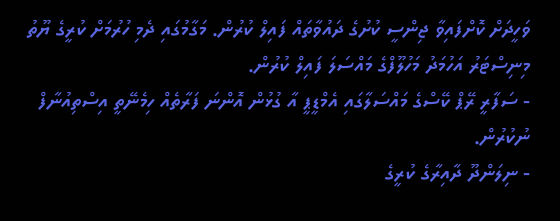ވަހީދަށް ކޮށްފައިވާ ޖިންސީ ކުށުގެ ދައުވާތައް ފައިލް ކުރުން. މަގާމުގައި ދެމި ހުރުމަށް ކުރީގެ ޔޫތު މިނިސްޓަރު އަހުމަދު މަހުލޫފްގެ މައްސަލަ ފައިލް ކުރުން.
- ސަފާރީ ރޭޕް ކޭސްގެ މައްސަލާގައި އެމްޑީޕީ އާ ގުޅުން އޮންނަ ފަރާތެއް ހިމެނޭތީ އިސްތިއުނާފް ނުކުރުން.
- ނިލަންދޫ ދާއިރާގެ ކުރީގެ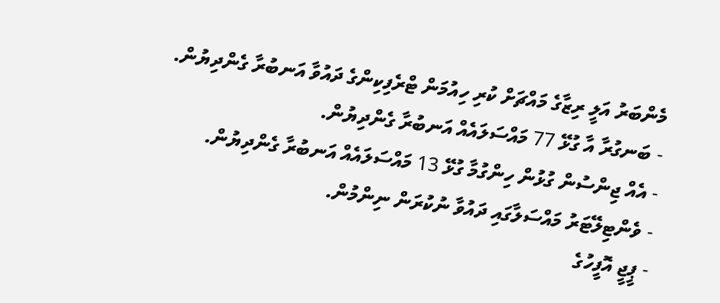މެންބަރު އަލީ ރިޒާގެ މައްޗަށް ކުރި ހިއުމަން ޓްރެފިކިންގެ ދައުވާ އަނބުރާ ގެންދިޔުން.
- ބަނގުރާ އާ ގުޅޭ 77 މައްސަލައެއް އަނބުރާ ގެންދިޔުން.
- އެއް ޖިންސުން ގުޅުން ހިންގުމާ ގުޅޭ 13 މައްސަލައެއް އަނބުރާ ގެންދިޔުން.
- ވެންޓިލޭޓަރު މައްސަލާގައި ދައުވާ ނުކުރަން ނިންމުން.
- ޕީޖީ އޮފީހުގެ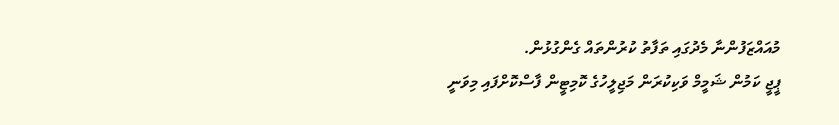މުއައްޒަފުންނާ މެދުގައި ތަފާތު ކުރުންތައް ގެންގުޅުން.
ޕީޖީ ކަމުން ޝަމީމް ވަކިކުރަން މަޖިލީހުގެ ކޮމިޓީން ފާސްކޮށްފައި މިވަނީ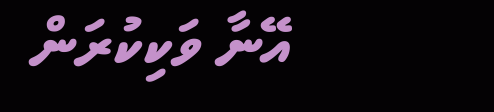އޭނާ ވަކިކުރަން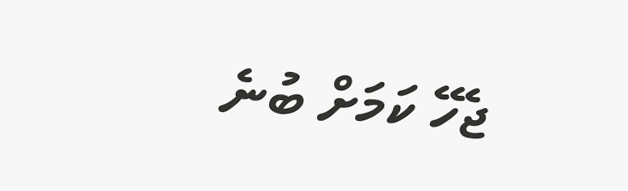ޖެހޭ ކަމަށް ބުނެ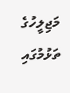މަޖިލީހުގެ ތަޅުމުގައި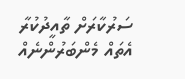ސަރުކާރަށް ތާއީދުކުރާ އެތައް މެންބަރުންނެއް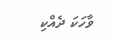ވާހަކަ ދެއްކި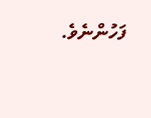ފަހުންނެވެ.